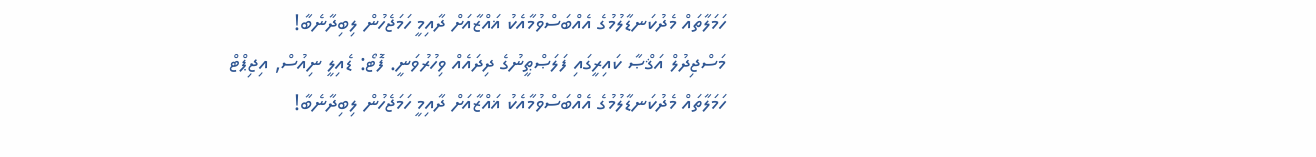ހަމަލާތައް މެދުކަނޑާލުމުގެ އެއްބަސްވުމާއެކު ޣައްޒާއަށް ދާއިމީ ހަމަޖެހުން ލިބިދާނެބާ!
މަސްޖިދުލް އަޤްޞާ ކައިރީގައި ފަލަޞްޠީނުގެ ދިދައެއް ވިހުރުވަނީ. ފޮޓޯ: ޑެއިލީ ނިއުސް, އިޖިޕްޓް
ހަމަލާތައް މެދުކަނޑާލުމުގެ އެއްބަސްވުމާއެކު ޣައްޒާއަށް ދާއިމީ ހަމަޖެހުން ލިބިދާނެބާ!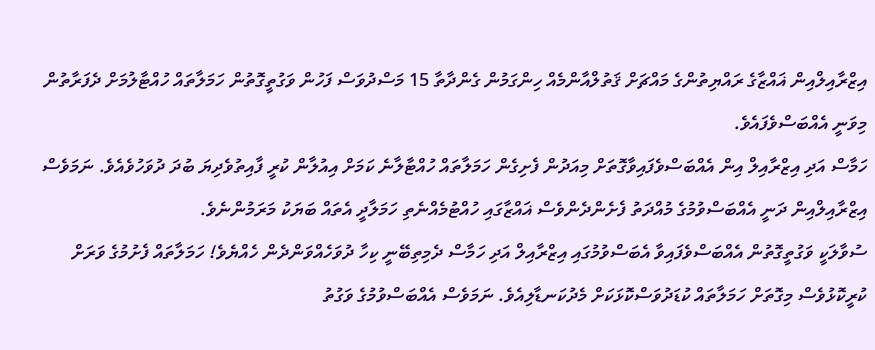އިޒްރާއިލްއިން ޣައްޒާގެ ރައްޔިތުންގެ މައްޗަށް ޤަތުލްއާންމެއް ހިންގަމުން ގެންދާތާ 15 މަސްދުވަސް ފަހުން ވަގުތީގޮތުން ހަމަލާތައް ހުއްޓާލުމަށް ދެފަރާތުން މިވަނީ އެއްބަސްވެފައެވެ.
ހަމާސް އަދި އިޒްރާއިލް އިން އެއްބަސްވެފައިވާގޮތަށް މިއަދުން ފެށިގެން ހަމަލާތައް ހުއްޓާލާނެ ކަމަށް އިއުލާން ކުރީ ފާއިތުވެދިޔަ ބުދަ ދުވަހުވެއެވެ. ނަމަވެސް އިޒްރާއިލްއިން ދަނީ އެއްބަސްވުމުގެ މުއްދަތު ފެށެންދެންވެސް ޣައްޒާގައި ހުއްޓުމެއްނެތި ހަމަލާދީ އެތައް ބަޔަކު މަރަމުންނެވެ.
ސުވާލަކީ ވަގުތީގޮތުން އެއްބަސްވެފައިވާ އެބަސްވުމުގައި އިޒްރާއިލް އަދި ހަމާސް ދެމިތިބޭނީ ކިހާ ދުވަހެއްވަންދެން ހެއްޔެވެ! ހަމަލާތައް ފެށުމުގެ ވަރަށް ކުރީކޮޅުވެސް މިގޮތަށް ހަމަލާތައް ކުޑަދުވަސްކޮޅަކަށް މެދުކަނޑާލިއެވެ. ނަމަވެސް އެއްބަސްވުމުގެ ވަގުތު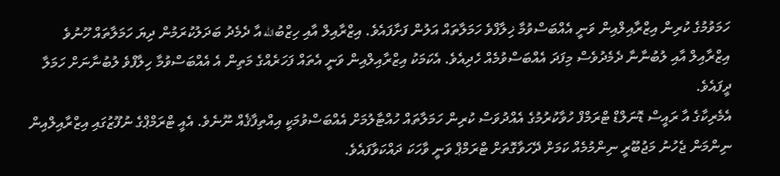ހަމަވުމުގެ ކުރިން އިޒްރާއިލްއިން ވަނީ އެއްބަސްވުމާ ޚިލާފްވެ ހަމަލާތައް އަލުން ފަށާފައެވެ. އިޒްރާއިލް އާއި ހިޒްބުالله އާ ދެމެދު ބަދަލުކުރަމުން ދިޔަ ހަމަލާތައް ހޫނުވެ އިޒްރާއިލް އާއި ލުބުނާނާ ދެމެދުވެސް މިފަދަ އެއްބަސްވުމެއް ހެދިއެވެ. އެކަމަކު އިޒްރާއިލްއިން ވަނީ އެތައް ފަހަރެއްގެ މަތިން އެ އެއްބަސްވުމާ ހިލާފްވެ ލުބުނާނަށް ހަމަލާ ދީފައެވެ.
އެމެރިކާގެ އާ ރައީސް ޑޮނަލްޑް ޓްރަމްފް ހުވާކުރުމުގެ އެއްދުވަސް ކުރިން ހަމަލާތައް ހުއްޓާލުމަށް އެއްބަސްވުމަކީ އިއްތިފާޤެއް ނޫނެވެ. އެއީ ޓްރަމްޕްގެ ނުފޫޒުގައި އިޒްރާއިލްއިން ނިންމަން ޖެހުނު މަޖުބޫރީ ނިންމުމެއް ކަމަށް ދޭހަވާގޮތަށް ޓްރަމްޕް ވަނީ ވާހަކަ ދައްކަވާފައެވެ.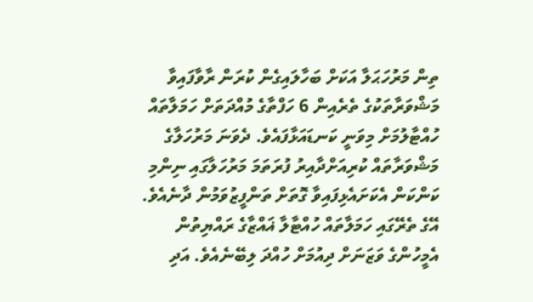ތިން މަރުހަޙަލާ އަކަށް ބަހާލައިގެން ކުރަން ރާވާފައިވާ މަޝްވަރާތަކުގެ ތެރެއިން 6 ހަފްތާގެ މުއްދަތަށް ހަމަލާތައް ހުއްޓާލުމަށް މިވަނީ ކަނޑައަޅާފައެވެ. ދެވަނަ މަރުހަލާގެ މަޝްވަރާތައް ކުރިއަށްދާއިރު ފުރަތަމަ މަރުހަލާގައި ނިންމި ކަންކަން އެކަށައެޅިފައިވާ ގޮތަށް ތަންފީޒުވަމުން ދާނެއެވެ.
އޭގެ ތެރޭގައި ހަމަލާތައް ހުއްޓާލާ ޣައްޒާގެ ރައްޔިތުން އެމީހުންގެ ވަޒަނަށް ދިއުމަށް ހުއްދަ ލިބޭނެއެވެ. އަދި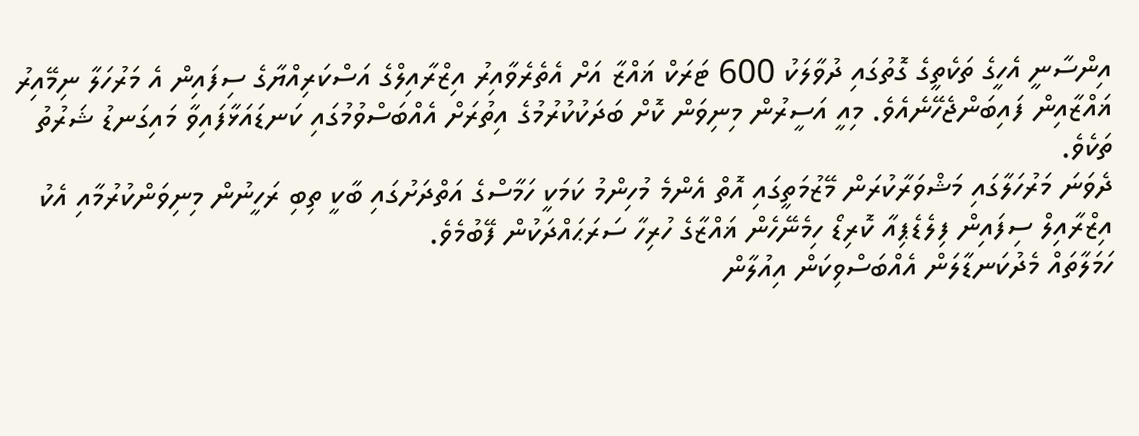އިންސާނީ އެހީގެ ތަކެތީގެ ގޮތުގައި ދުވާލަކު 600 ޓަރަކް ޣައްޒާ އަށް އެތެރެވާއިރު އިޒްރާއިލްގެ އަސްކަރިއްޔާގެ ސިފައިން އެ މަރުހަލާ ނިމޭއިރު ޣައްޒާއިން ފައިބަންޖެހޭނެއެވެ. މިއީ އަސީރުން މިނިވަން ކޮށް ބަދަކުކުރުމުގެ އިތުރަށް އެއްބަސްވުމުގައި ކަނޑައަޅާފައިވާ މައިގަނޑު ޝަރުތު ތަކެވެ.
ދެވަނަ މަރުހަލާގައި މަޝްވަރާކުރަން މޭޒުމަތީގައި އޮތް އެންމެ މުހިންމު ކަމަކީ ހަމާސްގެ އަތްދަށުގައި ބާކީ ތިބި ރަހީނުން މިނިވަންކުރުމާއި އެކު އިޒްރާއިލް ސިފައިން ފިލެޑެޕިއާ ކޮރިޑޯ ހިމެނޭހެން ޣައްޒާގެ ހުރިހާ ސަރަޙައްދަކުން ފޭބުމެވެ.
ހަމަލާތައް މެދުކަނޑާލަން އެއްބަސްވިކަން އިއުލާން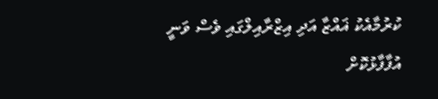ކުރުމާއެކު ޣައްޒާ އަދި އިޒްރާއިލްގައި ވެސް ވަނީ އުފާފާޅުކޮށް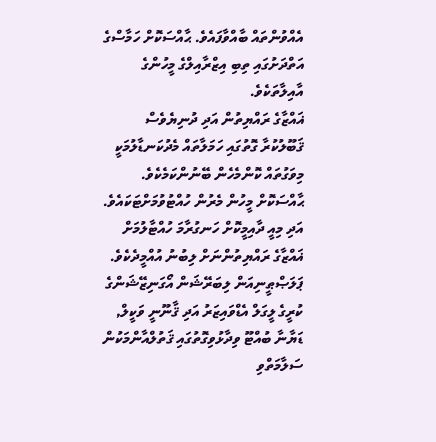އެއްވުންތައް ބާއްވާފައެވެ. ޙާއްސަކޮށް ހަމާސްގެ އަތްދަށުގައި ތިބި އިޒްރާއިލްގެ މީހުންގެ އާއިލާތަކެވެ.
ޣައްޒާގެ ރައްޔިތުން އަދި ދުނިޔެވެސް ޤަބޫލުކުރާ ގޮތުގައި ހަމަލާތައް މެދުކަނޑާލުމަކީ މިވަގުތައް ކޮންމެހެން ބޭނުންކަމެކެވެ. ޙާއްސަކޮށް މީހުން މެރުން ހުއްޓުވުމަށްޓަކައެވެ. އަދި މިއީ ދާއިމީކޮށް ހަނގުރާމަ ހުއްޓާލުމަށް ޣައްޒާގެ ރައްޔިތުންނަށް ލިބުނު އުއްމީދެކެވެ.
ޕަލަޞްޠީނިއަން ލިބަރޭޝަން އޯގަނިޒޭޝަންގެ ކުރީގެ ލީގަލް އެޑްވައިޒަރު އަދި ޤާނޫނީ ވަކީލް, ޑަޔާނާ ބުއްޓޫ ވިދާޅުވިގޮތުގައި ޤަތުލްއާންމަކުން ސަލާމަތްވި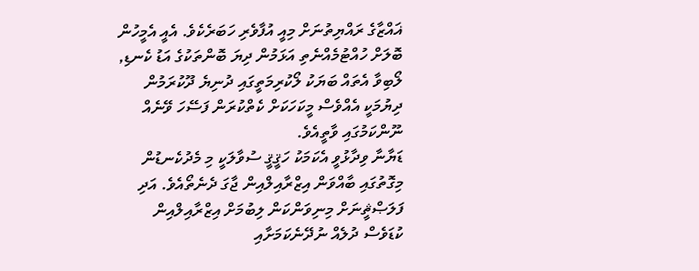ޣައްޒާގެ ރައްޔިތުނަށް މިއީ އުފާވެރި ހަބަރެކެވެ. އެއީ އެމީހުން ބޮލަށް ހުއްޓުމެއްނެތި އަޅަމުން ދިޔަ ބޮންތަކުގެ އަޑު ކެނޑި, ލޯބިވާ އެތައް ބަޔަކު ލޯކުރިމަތީގައި ދުނިޔެ ދޫކުރަމުން ދިޔުމަކީ އެއްވެސް މީކަހަކަށް ކެތްކުރަން ފަސޭހަ ވޭނެއް ނޫންކަމުގައި ވާތީއެވެ.
ޑަޔާނާ ވިދާޅުވީ އެކަމަކު ހަޤީޤީ ސުވާލަކީ މި މެދުކެނޑުން މިގޮތުގައި ބާއްވަން އިޒްރާއިލްއިން ޖާގަ ދެނެތޯއެވެ. އަދި ފަލަޞްޘީނަށް މިނިވަންކަން ލިބުމަށް އިޒްރާއިލްއިން ކުޑަވެސް ދުލެއް ނުދޭނެކަމަށާއި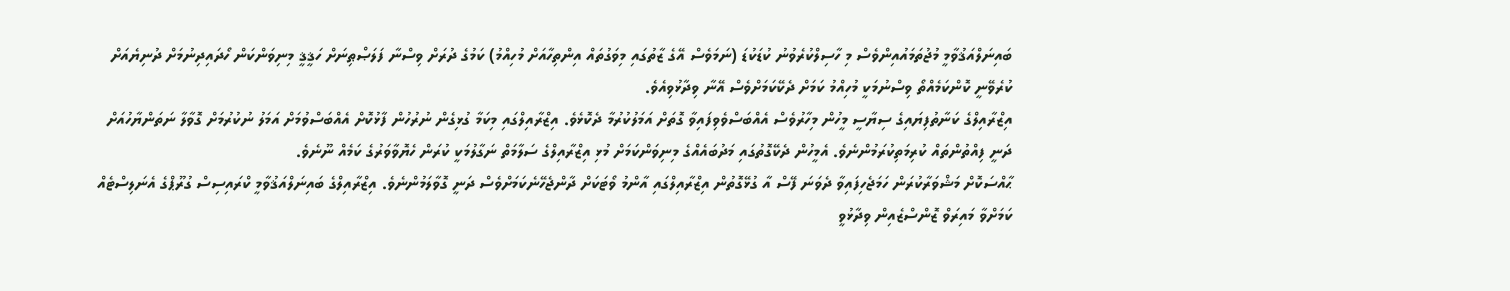ބައިނަލްއަޤުވާމީ މުޖުތަމައުއިންވެސް މި ހާސިލްކުރެވުނު ކުޑަކުޑަ (ނަމަވެސް އޭގެ ޒާތުގައި މިވަގުތައް އިންތިހާއަށް މުހިއްމު) ކަމުގެ ދުރަށް ވިސްނާ ފަލަޞްޠިނަށް ހަޤީޤީ މިނިވަންކަން ހޯދައިދިނުމަށް ދުނިޔެއަށް ކުރެވޭނީ ކޮންކަމެއްތޯ ވިސްނުމަކީ މުހިއްމު ކަމަށް ދެކޭކަމަށްވެސް އޭނާ ވިދާޅުވިއެވެ.
އިޒްރާއިލްގެ ކަނާތުފިޔައިގެ ސިޔާސީ މީހުން މިހާރުވެސް އެއްބަސްވެވިފައިވާ ގޮތަށް އަމަލުކުރުމާ ދެކޮޅެވެ. އިޒްރާއިލްގައި މިކަމާ ގުޅިގެން ނުރުހުން ފާޅުކޮށް އެއްބަސްވުމަށް އަމަލު ނުކުރުމަށް ގޮވާލާ ނަތަންޔާހުއަށް ދަނީ ފިއްތުންތައް ކުރިމަތިކުރަމުންނެވެ. އެމީހުން ދެކޭގޮތުގައި މަދުބައެއްގެ މިނިވަންކަމަށް މުޅި އިޒްރާއިލްގެ ސަލާމަތް ނަގާލުމަކީ ކުރަން ހެޔޮވާވަރުގެ ކަމެއް ނޫނެވެ.
ޙާއްސަކޮށް މަޝްވަރާކުރަން ހަމަޖެހިފައިވާ ދެވަނަ ފޭސް އާ ގުޅޭގޮތުން އިޒްރާއިލްގައި އާންމު ވޯޓަކަށް ދާންޖެހޭނެކަމަށްވެސް ދަނީ ގޮވާލަމުންނެވެ. އިޒްރާއިލްގެ ބައިނަލްއަޤުވާމީ ކްރައިސިސް ގުރޫޕްގެ އެނަލިސްޓެއް ކަމަށްވާ މައިރަވް ޒޮންސްޒެއިން ވިދާޅުވީ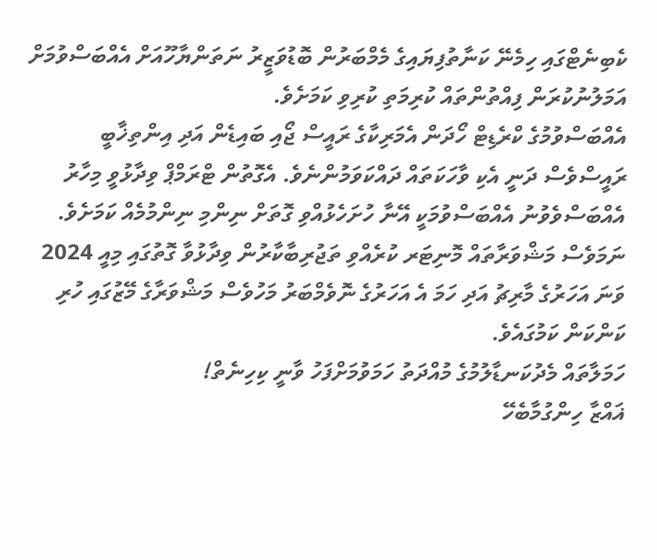ކެބިނެޓްގައި ހިމެނޭ ކަނާތުފިޔައިގެ މެމްބަރުން ބޮޑުވަޒީރު ނަތަންޔާހޫއަށް އެއްބަސްވުމަށް އަމަލުނުކުރަން ފިއްތުންތައް ކުރިމަތި ކުރިވި ކަމަށެވެ.
އެއްބަސްވުމުގެ ކްރެޑިޓް ހޯދަން އެމަރިކާގެ ރައީސް ޖޯއި ބައިޑެން އަދި އިންތިޚާބީ ރައީސްވެސް ދަނީ އެކި ވާހަކަތައް ދައްކަވަމުންނެވެ. އެގޮތުން ޓްރަމްޕް ވިދާޅުވީ މިހާރު އެއްބަސްވެވުނު އެއްބަސްވުމަކީ އޭނާ ހުށަހެޅުއްވި ގޮތަށް ނިންމި ނިންމުމެއް ކަމަށެވެ. ނަމަވެސް މަޝްވަރާތައް މޮނިޓަރ ކުރެއްވި ތަޖުރިބާކާރުން ވިދާޅުވާ ގޮތުގައި މިއީ 2024 ވަނަ އަހަރުގެ މާރިޗު އަދި ހަމަ އެ އަހަރުގެ ނޮވެމްބަރު މަހުވެސް މަޝްވަރާގެ މޭޒުގައި ހުރި ކަންކަން ކަމުގައެވެ.
ހަމަލާތައް މެދުކަނޑާލުމުގެ މުއްދަތު ހަމަވުމަށްފަހު ވާނީ ކިހިނެތް!
ޣައްޒާ ހިންގުމާބެހޭ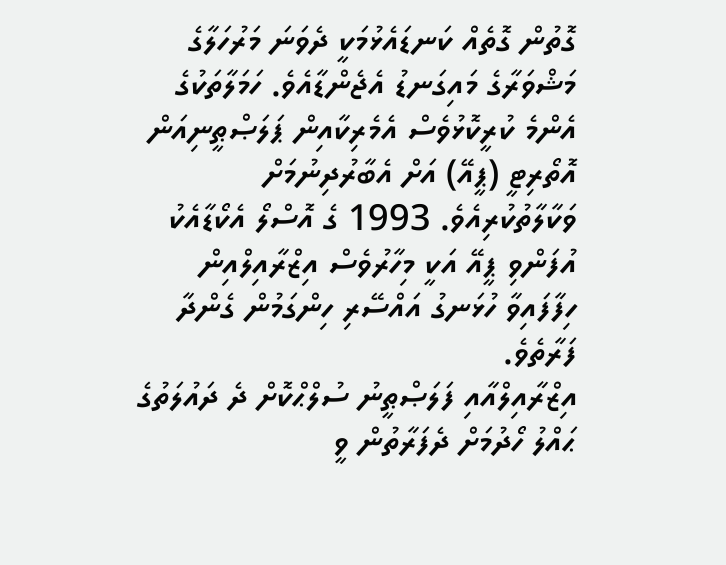ގޮތުން ގޮތެއް ކަނޑައެޅުމަކީ ދެވަނަ މަރުހަލާގެ މަޝްވަރާގެ މައިގަނޑު އެޖެންޑާއެވެ. ހަމަލާތަކުގެ އެންމެ ކުރީކޮޅުވެސް އެމެރިކާއިން ޕަލަޞްޠީނިއަން އޮތޯރިޓީ (ޕީއޭ) އަށް އެބާރުދިނުމަށް ވަކާލާތުކުރިއެވެ. 1993 ގެ އޮސްލޯ އެކޯޑާއެކު އުފަންވި ޕީއޭ އަކީ މިހާރުވެސް އިޒްރާއިލްއިން ހިފާފައިވާ ހުޅަނގު އައްސޭރި ހިންގަމުން ގެންދާ ފަރާތެވެ.
އިޒްރާއިލްއާއި ފަލަޞްޠީނު ސުލްޙްކޮށް ދެ ދައުލަތުގެ ޙައްލު ހޯދުމަށް ދެފަރާތުން ވީ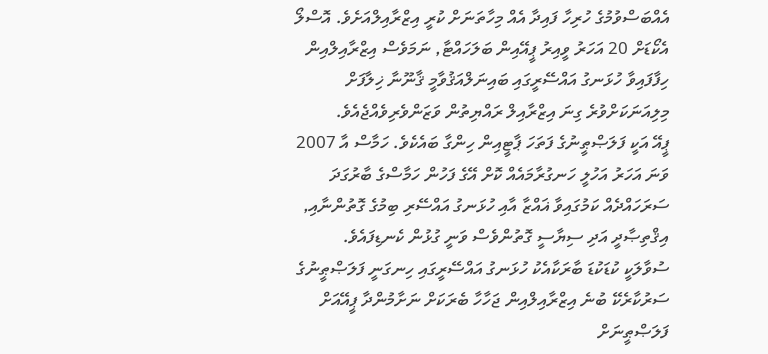އެއްބަސްވުމުގެ ހުރިހާ ފައިދާ އެއް މިހާތަނަށް ކުރީ އިޒްރާއިލްއަށެވެ. އޮސްލޯ އެކޯޑަށް 20 އަހަރު ވީއިރު ޕީއޭއިން ބަލަހައްޓާ, ނަމަވެސް އިޒްރާއިލްއިން ހިފާފައިވާ ހުޅަނގު އައްސޭރީގައި ބައިނަލްއަޤުވާމީ ޤާނޫނާ ޚިލާފަށް މިލިއަނަކަށްވުރެ ގިނަ އިޒްރާއިލް ރައްޔިތުން ވަޒަންވެރިވެއްޖެއެވެ.
ޕީއޭ އަކީ ފަލަޞްޠީނުގެ ފަތަހަ ޕާޓީއިން ހިންގާ ބައެކެވެ. ހަމާސް އާ 2007 ވަނަ އަހަރު އަހުލީ ހަނގުރާމައެއް ކޮށް އޭގެ ފަހުން ހަމާސްގެ ބާރުގަދަ ސަރަހައްދެއް ކަމުގައިވާ ޣައްޒާ އާއި ހުޅަނގު އައްސޭރި ބިމުގެ ގޮތުންނާއި, އިޤްތިޞާދީ އަދި ސިޔާސީ ގޮތުންވެސް ވަނީ ގުޅުން ކެނޑިފައެވެ.
ސުވާލަކީ ކުޑަކުޑަ ބާރަކާއެކު ހުޅަނގު އައްސޭރީގައި ހިނގަނީ ފަލަޞްޠީނުގެ ސަރުކާރެކޭ ބުނެ އިޒްރާއިލްއިން ޖަހާހާ ބެރަކަށް ނަށާމުންދާ ޕީއޭއަށް ފަލަޞްޠީނަށް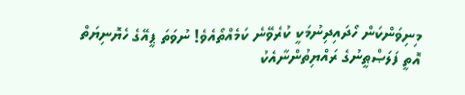މިނިވަންކަން ހޯދައިދިނުމަކީ ކުރެވޭނެ ކަމެއްތޯއެވެ! ނުވަތަ ޕީއޭގެ ހެޔޮނިޔަތް އޮތީ ފަލަޞްޠީނުގެ ރައްޔިތުންނާއެކު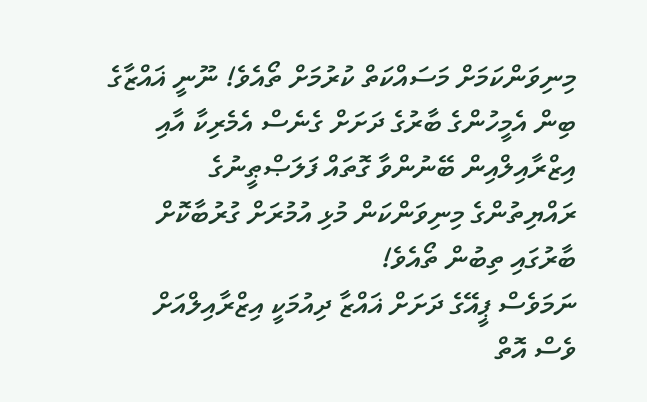މިނިވަންކަމަށް މަސައްކަތް ކުރުމަށް ތޯއެވެ! ނޫނީ ޣައްޒާގެ ބިން އެމީހުންގެ ބާރުގެ ދަށަށް ގެނެސް އެމެރިކާ އާއި އިޒްރާއިލްއިން ބޭނުންވާ ގޮތައް ފަލަޞްޠީނުގެ ރައްޔިތުންގެ މިނިވަންކަން މުޅި އުމުރަށް ގުރުބާކޮށް ބާރުގައި ތިބުން ތޯއެވެ!
ނަމަވެސް ޕީއޭގެ ދަށަށް ޣައްޒާ ދިއުމަކީ އިޒްރާއިލްއަށް ވެސް އޮތް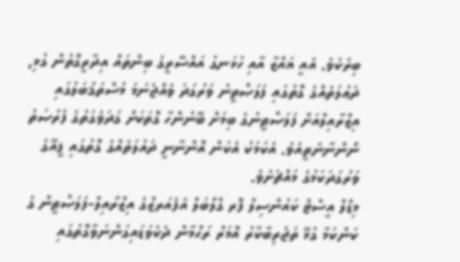ބިރެކެވެ. އެއީ ޣައްޒާ އާއި ހުޅަނގު އައްސޭރީގެ ބިންތައް އިދާރީގޮތުން ގުޅި, ދަޢުލަތެއްގެ ގޮތުގައި ފަލަޞްތީނު ވަރުގަދަ ވެއްޖެނަމަ މުސްތަޤުބަލުގައި އިޒްރާއިލްއަށް ފަލަޞްޠީނުގެ ބިމަށް ބޭނުންހާ ގޮތަކަށް ގަދަވެގަތުގެ ފުރުޞަތު ނޯންނާނެތީއެވެ. އެކަމަކު އެކަން އޮންނާނީ ދައުލަތެއްގެ ގޮތުގައި ޕީއޭގެ ވަރުގަދަކަމުގެ މައްޗަށެވެ.
މިޑްލް އީސްޓް ކައުންސިލް ފޮރ ގްލޯބަލް އެފެއަރޒްގެ އިޒްރާއިލް-ފަލަޞްޠީން ގެ ކަންކަމާ ގުޅޭ ތަޖުރިބާކާރު އޮމަރް ރަޙްމާން ދެކެވަޑައިގަންނަވާގޮތުގައި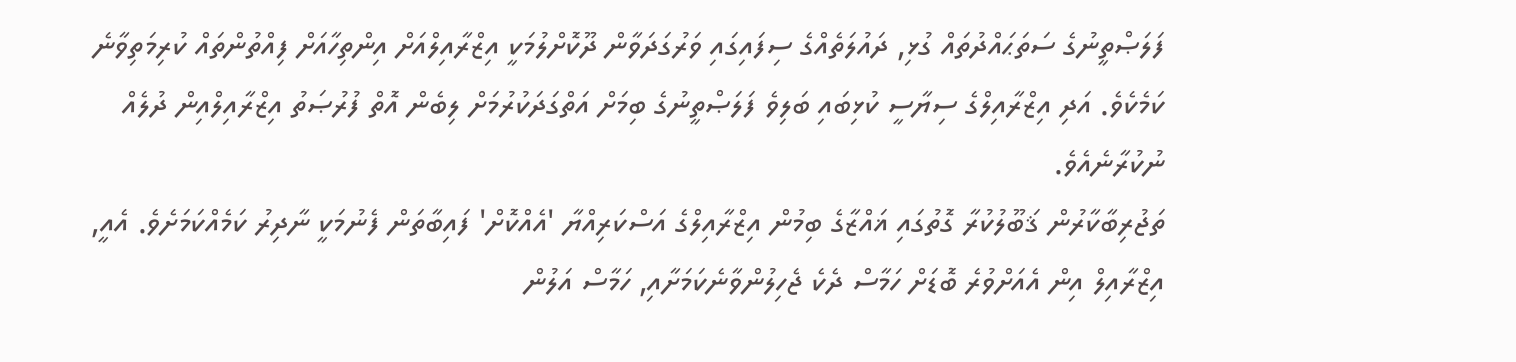ފަލަޞްތީނުގެ ސަތަޙައްދުތައް ގުޅި, ދައުލަތެއްގެ ސިފައިގައި ވަރުގަދަވާން ދޫކޮށްލުމަކީ އިޒްރާއިލްއަށް އިންތިހާއަށް ފިއްތުންތައް ކުރިމަތިވާނެ ކަމެކެވެ. އަދި އިޒްރާއިލްގެ ސިޔާސީ ކުޅިބައި ބަލިވެ ފަލަޞްތީނުގެ ބިމަށް އަތްގަދަކުރުމަށް ލިބެން އޮތް ފުރުޞަތު އިޒްރާއިލްއިން ދުލެއް ނުކުރާނެއެވެ.
ތަޖުރިބާކާރުން ޤަބޫލުކުރާ ގޮތުގައި ޣައްޒާގެ ބިމުން އިޒްރާއިލްގެ އަސްކަރިއްޔާ 'އެއްކޮށް' ފައިބާތަން ފެނުމަކީ ނާދިރު ކަމެއްކަމަށެވެ. އެއީ, އިޒްރާއިލް އިން އެއަށްވުރެ ބޮޑަށް ހަމާސް ދެކެ ޖެހިލުންވާނެކަމަށާއި, ހަމާސް އަލުން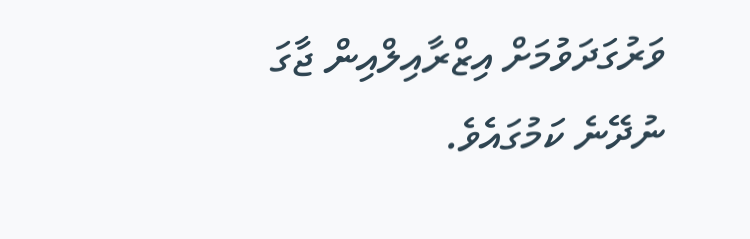ވަރުގަދަވުމަށް އިޒްރާއިލްއިން ޖާގަ ނުދޭނެ ކަމުގައެވެ.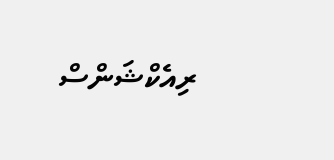ރިއެކްޝަންސް